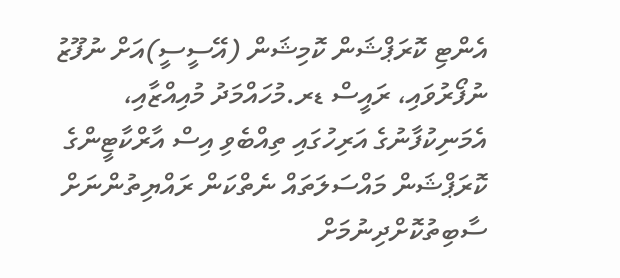އެންޓި ކޮރަޕްޝަން ކޮމިޝަން (އޭސީސީ)އަށް ނުފޫޒު ނުފޯރުވައި، ރައީސް ޑރ.މުހައްމަދު މުއިއްޒާއި، އެމަނިކުފާނުގެ އަރިހުގައި ތިއްބެވި އިސް އާރްކާޓީންގެ ކޮރަޕްޝަން މައްސަލަތައް ނެތްކަން ރައްޔިތުންނަށް ސާބިތުކޮށްދިނުމަށް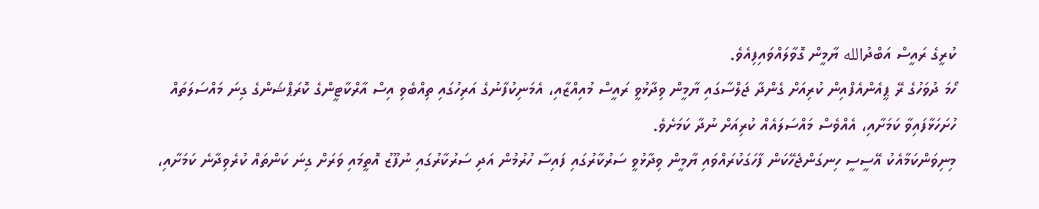ކުރީގެ ރައީސް އަބްދުالله ޔާމީން ގޮވާލައްވައިފިއެވެ.
ހޯމަ ދުވަހުގެ ރޭ ޕީއެންއެފްއިން ކުރިއަށް ގެންދާ ޖަލްސާގައި ޔާމީން ވިދާޅުވީ ރައީސް މުއިއްޒާއި، އެމަނިކުފާނުގެ އަރިހުގައި ތިއްބެވި އިސް އާރްކާޓީންގެ ކޮރަޕްޝަންގެ ގިނަ މައްސަލަތައް ހުށަހަޅާފައިވާ ކަމަށާއި، އެއްވެސް މައްސަލައެއް ކުރިއަށް ނުދާ ކަމަށެވެ.
މިނިވަންކަމާއެކު އޭސީސީ ހިނގަންޖެހޭކަން ފާހަގަކުރައްވައި ޔާމީން ވިދާޅުވީ ސަރުކާރުގައި ފައިސާ ހުރުމުން އަދި ސަރުކާރުގައި ނުފޫޒު އޮތީމައި ވަރަށް ގިނަ ކަންތައް ކުރެވިދާނެ ކަމަށާއި،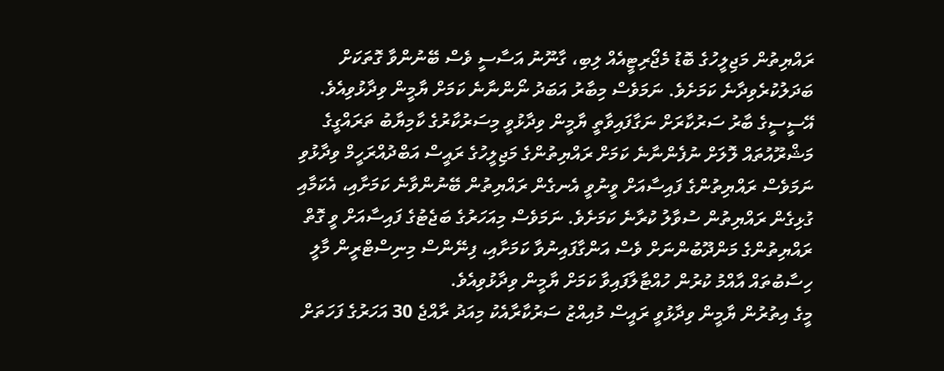ރައްޔިތުން މަޖިލީހުގެ ބޮޑު މެޖޯރިޓީއެއް ލިބި، ގާނޫނު އަސާސީ ވެސް ބޭނުންވާ ގޮތަކަށް ބަދަލުކުރެވިދާނެ ކަމަށެވެ. ނަމަވެސް މިބާރު އަބަދު ނޯންނާނެ ކަމަށް ޔާމީން ވިދާޅުވިއެވެ.
އޭސީސީގެ ބާރު ސަރުކާރަށް ނަގާފައިވާތީ ޔާމީން ވިދާޅުވީ މިސަރުކާރުގެ ކާމިޔާބު ތަރައްގީގެ މަޝްރޫއުތައް ލޮލަށް ނުފެންނާނެ ކަމަށް ރައްޔިތުންގެ މަޖިލީހުގެ ރައީސް އަބްދުއްރަހީމް ވިދާޅުވި ނަމަވެސް ރައްޔިތުންގެ ފައިސާއަށް ވީނުވީ އެނގެން ރައްޔިތުން ބޭނުންވާނެ ކަމަށާއި، އެކަމާއި ގުޅިގެން ރައްޔިތުން ސުވާލު ކުރާނެ ކަމަށެވެ. ނަމަވެސް މިއަހަރުގެ ބަޖެޓުގެ ފައިސާއަށް ވީ ގޮތް ރައްޔިތުންގެ މަންދޫބުންނަށް ވެސް އަންގާފައިނުވާ ކަމަށާއި، ފިނޭންސް މިނިސްޓްރީން މާލީ ހިސާބުތައް އާއްމު ކުރުން ހުއްޓާލާފައިވާ ކަމަށް ޔާމީން ވިދާޅުވިއެވެ.
މީގެ އިތުރުން ޔާމީން ވިދާޅުވީ ރައީސް މުއިއްޒު ސަރުކާރާއެކު މިއަދު ރާއްޖެ 30 އަހަރުގެ ފަހަތަށް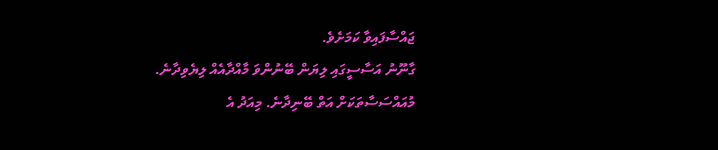ޖައްސާފައިވާ ކަމަށެވެ.
ގާނޫނު އަސާސީގައި ލިޔަން ބޭނުންވަ މާއްދާއެއް ލިޔެވިދާނެ. މުއައްސަސާތަކަށް އަތް ބޭނިދާނެ. މިއަދު އެ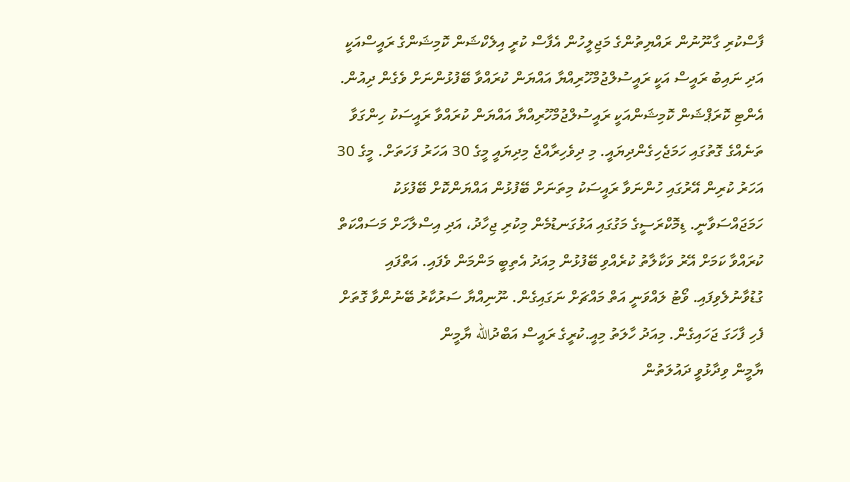ފާސްކުރި ގާނޫނުން ރައްޔިތުންގެ މަޖިލީހުން އެފާސް ކުރީ އިލެކްޝަން ކޮމިޝަންގެ ރައީސްއަކީ އަދި ނައިބު ރައީސް އަކީ ރައީސުލްޖުމްހޫރިއްޔާ އައްޔަން ކުރައްވާ ބޭފުޅުންނަށް ވެގެން ދިއުން. އެންޓި ކޮރަޕްޝަން ކޮމިޝަންއަކީ ރައީސުލްޖުމްހޫރިއްޔާ އައްޔަން ކުރައްވާ ރައީސަކު ހިންގަވާ ތަނެއްގެ ގޮތުގައި ހަމަޖެހިގެންދިޔައީ. މި ދިވެހިރާއްޖެ މިދިޔައީ މީގެ 30 އަހަރު ފަހަތަށް. މީގެ 30 އަހަރު ކުރިން އޭރުގައި ހުންނަވާ ރައީސަކު މިތަނަށް ބޭފުޅުން އައްޔަންކޮށް ބޭފުޅަކު ހަމަޖައްސަވާނީ. ޑިމޮކްރަސީގެ މަގުގައި އަޅުގަނޑުމެން މިކުރި ޖިހާދު، އަދި އިސްލާހަށް މަސައްކަތް ކުރައްވާ ކަމަށް އޭރު ވަކާލާތު ކުރެއްވި ބޭފުޅުން މިއަދު އެތިބީ މަންމަން ވެފައި. އަތްފައި ގުޑުވާނުލެވިފައި. ވޯޓު ލައްވަނީ އަތް މައްޗަށް ނަގައިގެން. ނޫނިއްޔާ ސަރުކާރު ބޭނުންވާ ގޮތަށް ފެހި ފާހަގަ ޖަހައިގެން. މިއަދު ހާލަތު މިއީ.ކުރީގެ ރައީސް އަބްދުالله ޔާމީން
ޔާމީން ވިދާޅުވީ ދައުލަތުން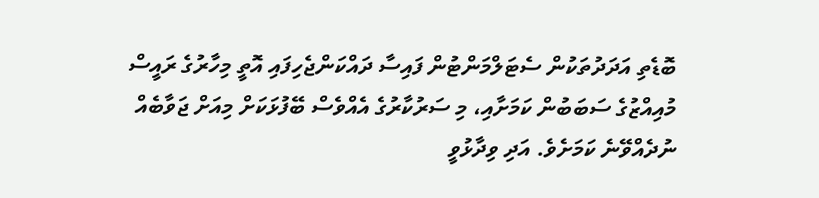ބޮޑެތި އަދަދުތަކުން ސެޓަލްމަންޓުން ފައިސާ ދައްކަންޖެހިފައި އޮތީ މިހާރުގެ ރައީސް މުއިއްޒުގެ ސަބަބުން ކަމަށާއި، މި ސަރުކާރުގެ އެއްވެސް ބޭފުޅަކަށް މިއަށް ޖަވާބެއް ނުދެއްވޭނެ ކަމަށެވެ. އަދި ވިދާޅުވީ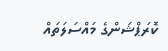ކޮރަޕްޝަންގެ މައްސަލަތައް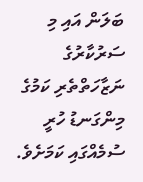ބަލަން އައި މި ސަރުކާރުގެ ނަޒާހަތްތެރި ކަމުގެ މިންގަނޑު ހުރީ ސުމެއްގައި ކަމަށެވެ.